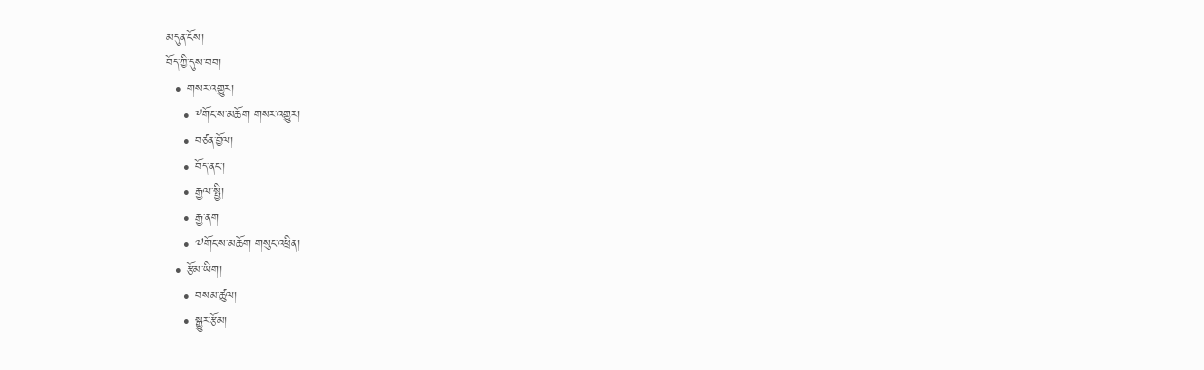མདུན་ངོས།
བོད་ཀྱི་དུས་བབ།
  • གསར་འགྱུར།
    • ༸གོང་ས་མཆོག གསར་འགྱུར།
    • བཙན་བྱོལ།
    • བོད་ནང་།
    • རྒྱལ་སྤྱི།
    • རྒྱ་ནག
    • ༧གོང་ས་མཆོག གསུང་འཕྲིན།
  • རྩོམ་ཡིག།
    • བསམ་ཚུལ།
    • སྒྱུར་རྩོམ།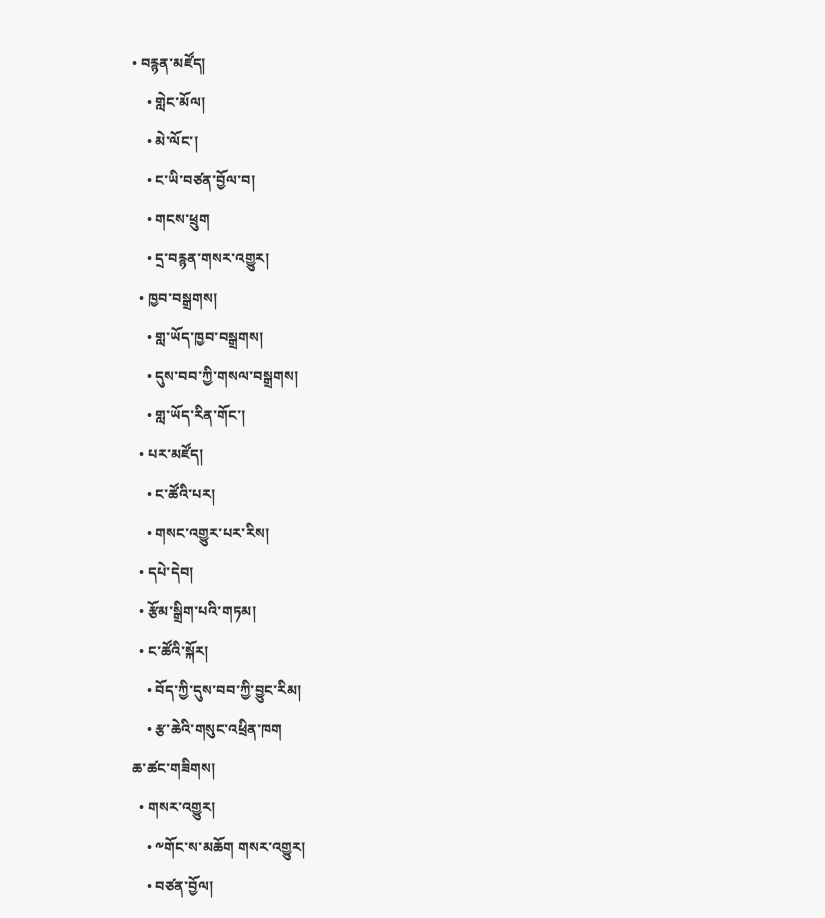• བརྙན་མཛོད།
    • གླེང་མོལ།
    • མེ་ལོང་།
    • ང་ཡི་བཙན་བྱོལ་བ།
    • གངས་ཕྲུག
    • དྲ་བརྙན་གསར་འགྱུར།
  • ཁྱབ་བསྒྲགས།
    • གླ་ཡོད་ཁྱབ་བསྒྲགས།
    • དུས་བབ་ཀྱི་གསལ་བསྒྲགས།
    • གླ་ཡོད་རིན་གོང་།
  • པར་མཛོད།
    • ང་ཚོའི་པར།
    • གསང་འགྱུར་པར་རིས།
  • དཔེ་དེབ།
  • རྩོམ་སྒྲིག་པའི་གཏམ།
  • ང་ཚོའི་སྐོར།
    • བོད་ཀྱི་དུས་བབ་ཀྱི་བྱུང་རིམ།
    • རྩ་ཆེའི་གསུང་འཕྲིན་ཁག
ཆ་ཚང་གཟིགས།
  • གསར་འགྱུར།
    • ༸གོང་ས་མཆོག གསར་འགྱུར།
    • བཙན་བྱོལ།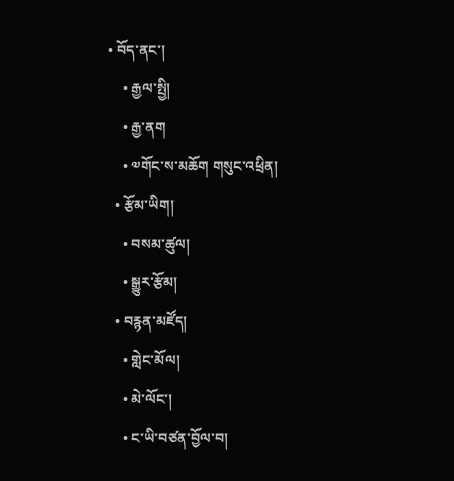• བོད་ནང་།
    • རྒྱལ་སྤྱི།
    • རྒྱ་ནག
    • ༧གོང་ས་མཆོག གསུང་འཕྲིན།
  • རྩོམ་ཡིག།
    • བསམ་ཚུལ།
    • སྒྱུར་རྩོམ།
  • བརྙན་མཛོད།
    • གླེང་མོལ།
    • མེ་ལོང་།
    • ང་ཡི་བཙན་བྱོལ་བ།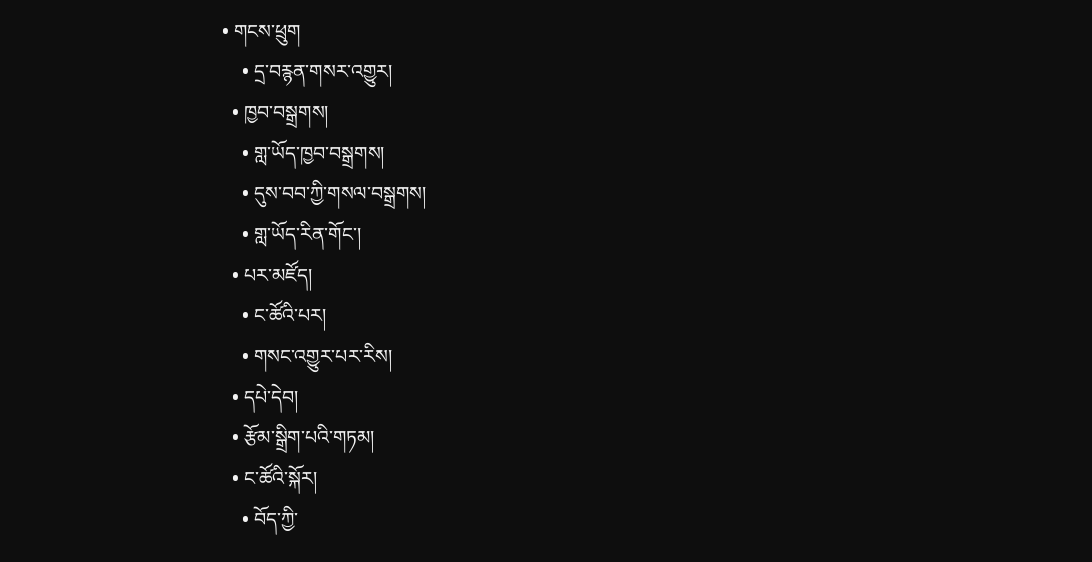• གངས་ཕྲུག
    • དྲ་བརྙན་གསར་འགྱུར།
  • ཁྱབ་བསྒྲགས།
    • གླ་ཡོད་ཁྱབ་བསྒྲགས།
    • དུས་བབ་ཀྱི་གསལ་བསྒྲགས།
    • གླ་ཡོད་རིན་གོང་།
  • པར་མཛོད།
    • ང་ཚོའི་པར།
    • གསང་འགྱུར་པར་རིས།
  • དཔེ་དེབ།
  • རྩོམ་སྒྲིག་པའི་གཏམ།
  • ང་ཚོའི་སྐོར།
    • བོད་ཀྱི་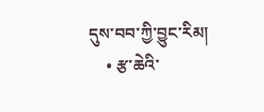དུས་བབ་ཀྱི་བྱུང་རིམ།
    • རྩ་ཆེའི་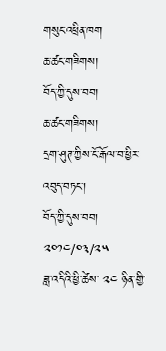གསུང་འཕྲིན་ཁག
ཆ་ཚང་གཟིགས།
བོད་ཀྱི་དུས་བབ།
ཆ་ཚང་གཟིགས།
དྲག་ཤུཊ་ཀྱིས་ངོ་རྒོལ་བ་ཕྱིར་འབུད་བཏང་།
བོད་ཀྱི་དུས་བབ།
༢༠༡༤/༠༣/༢༥
ཟླ་འདིའི་ཕྱི་ཚེས་ ༢༤ ཉིན་གྱི་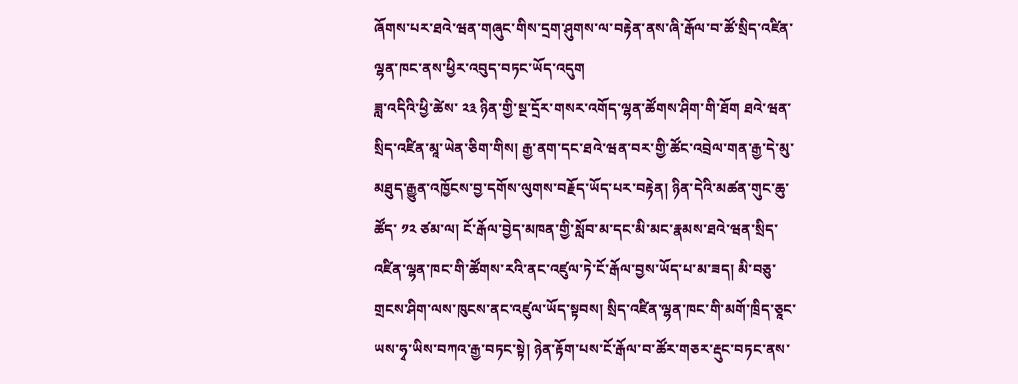ཞོགས་པར་ཐའེ་ཝན་གཞུང་གིས་དྲག་ཤུགས་ལ་བརྟེན་ནས་ཞི་རྒོལ་བ་ཚོ་སྲིད་འཛིན་ལྷན་ཁང་ནས་ཕྱིར་འབུད་བཏང་ཡོད་འདུག
ཟླ་འདིའི་ཕྱི་ཚེས་ ༢༣ ཉིན་གྱི་སྔ་དྲོར་གསར་འགོད་ལྷན་ཚོགས་ཤིག་གི་ཐོག ཐའེ་ཝན་སྲིད་འཛིན་མཱ་ཡེན་ཅིག་གིས། རྒྱ་ནག་དང་ཐའེ་ཝན་བར་གྱི་ཚོང་འབྲེལ་གན་རྒྱ་དེ་མུ་མཐུད་རྒྱུན་འཁྱོངས་བྱ་དགོས་ལུགས་བརྗོད་ཡོད་པར་བརྟེན། ཉིན་དེའི་མཚན་གུང་ཆུ་ཚོད་ ༡༢ ཙམ་ལ། ངོ་རྒོལ་བྱེད་མཁན་གྱི་སློབ་མ་དང་མི་མང་རྣམས་ཐའེ་ཝན་སྲིད་འཛིན་ལྷན་ཁང་གི་ཚོགས་རའི་ནང་འཛུལ་ཏེ་ངོ་རྒོལ་བྱས་ཡོད་པ་མ་ཟད། མི་བཅུ་གྲངས་ཤིག་ལས་ཁུངས་ནང་འཛུལ་ཡོད་སྟབས། སྲིད་འཛིན་ལྷན་ཁང་གི་མགོ་ཁྲིད་ཅཱང་ཡས་ཧྭ་ཡིས་བཀའ་རྒྱ་བཏང་སྟེ། ཉེན་རྟོག་པས་ངོ་རྒོལ་བ་ཚོར་གཅར་རྡུང་བཏང་ནས་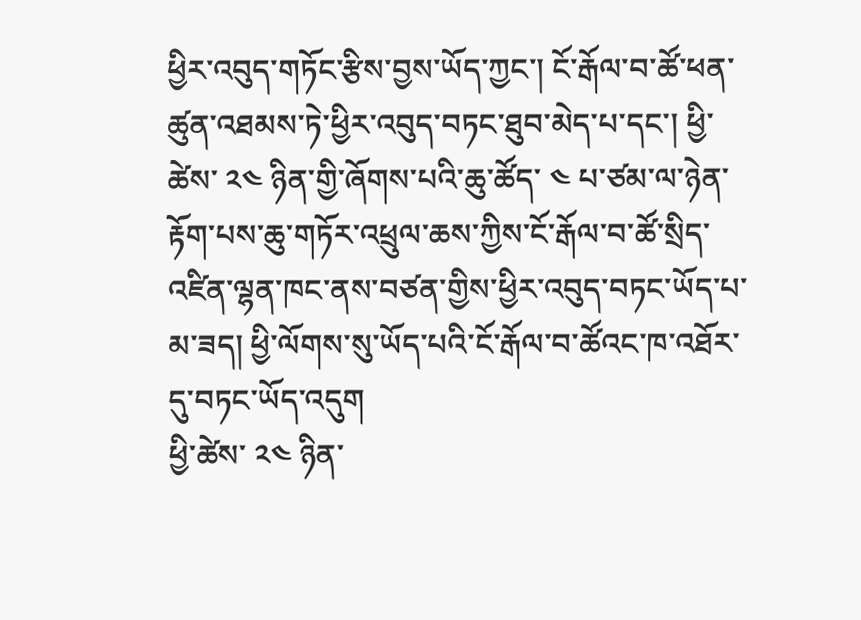ཕྱིར་འབུད་གཏོང་རྩིས་བྱས་ཡོད་ཀྱང་། ངོ་རྒོལ་བ་ཚོ་ཕན་ཚུན་འཐམས་ཏེ་ཕྱིར་འབུད་བཏང་ཐུབ་མེད་པ་དང་། ཕྱི་ཚེས་ ༢༤ ཉིན་གྱི་ཞོགས་པའི་ཆུ་ཚོད་ ༤ པ་ཙམ་ལ་ཉེན་རྟོག་པས་ཆུ་གཏོར་འཕྲུལ་ཆས་ཀྱིས་ངོ་རྒོལ་བ་ཚོ་སྲིད་འཛིན་ལྷན་ཁང་ནས་བཙན་གྱིས་ཕྱིར་འབུད་བཏང་ཡོད་པ་མ་ཟད། ཕྱི་ལོགས་སུ་ཡོད་པའི་ངོ་རྒོལ་བ་ཚོའང་ཁ་འཐོར་དུ་བཏང་ཡོད་འདུག
ཕྱི་ཚེས་ ༢༤ ཉིན་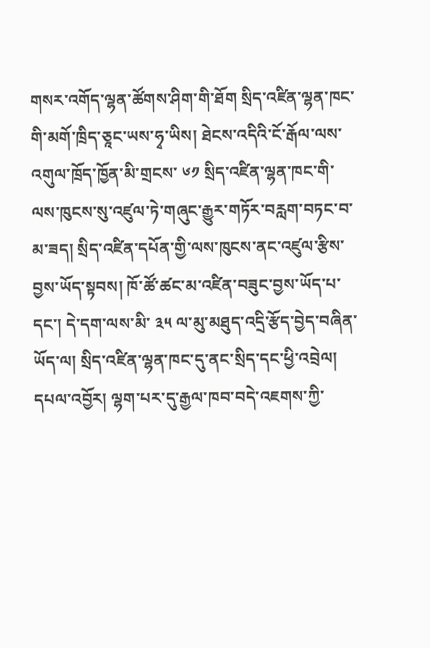གསར་འགོད་ལྷན་ཚོགས་ཤིག་གི་ཐོག སྲིད་འཛིན་ལྷན་ཁང་གི་མགོ་ཁྲིད་ཅཱང་ཡས་ཧྭ་ཡིས། ཐེངས་འདིའི་ངོ་རྒོལ་ལས་འགུལ་ཁྲོད་ཁྱོན་མི་གྲངས་ ༦༡ སྲིད་འཛིན་ལྷན་ཁང་གི་ལས་ཁུངས་སུ་འཛུལ་ཏེ་གཞུང་རྒྱུར་གཏོར་བརླག་བཏང་བ་མ་ཟད། སྲིད་འཛིན་དཔོན་གྱི་ལས་ཁུངས་ནང་འཛུལ་རྩིས་བྱས་ཡོད་སྟབས། ཁོ་ཚོ་ཚང་མ་འཛིན་བཟུང་བྱས་ཡོད་པ་དང་། དེ་དག་ལས་མི་ ༣༥ ལ་མུ་མཐུད་འདྲི་རྩོད་བྱེད་བཞིན་ཡོད་ལ། སྲིད་འཛིན་ལྷན་ཁང་དུ་ནང་སྲིད་དང་ཕྱི་འབྲེལ། དཔལ་འབྱོར། ལྷག་པར་དུ་རྒྱལ་ཁབ་བདེ་འཇགས་ཀྱི་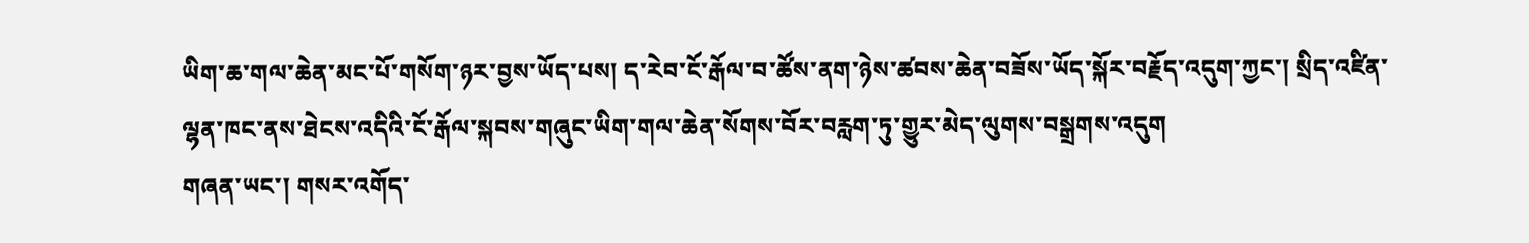ཡིག་ཆ་གལ་ཆེན་མང་པོ་གསོག་ཉར་བྱས་ཡོད་པས། ད་རེབ་ངོ་རྒོལ་བ་ཚོས་ནག་ཉེས་ཚབས་ཆེན་བཟོས་ཡོད་སྐོར་བརྗོད་འདུག་ཀྱང་། སྲིད་འཛིན་ལྷན་ཁང་ནས་ཐེངས་འདིའི་ངོ་རྒོལ་སྐབས་གཞུང་ཡིག་གལ་ཆེན་སོགས་བོར་བརླག་ཏུ་གྱུར་མེད་ལུགས་བསྒྲགས་འདུག
གཞན་ཡང་། གསར་འགོད་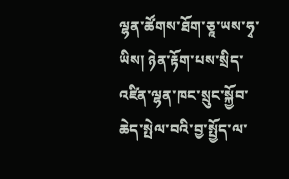ལྷན་ཚོགས་ཐོག་ཅཱ་ཡས་ཧྭ་ཡིས། ཉེན་རྟོག་པས་སྲིད་འཛིན་ལྷན་ཁང་སྲུང་སྐྱོབ་ཆེད་སྤེལ་བའི་བྱ་སྤྱོད་ལ་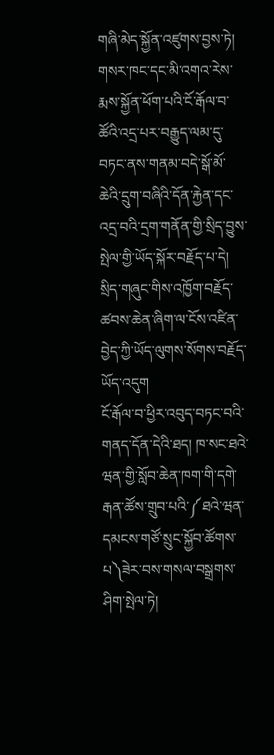གཞི་མེད་སྐྱོན་འཛུགས་བྱས་ཏེ། གསར་ཁང་དང་མི་འགའ་རེས་རྨས་སྐྱོན་ཕོག་པའི་ངོ་རྒོལ་བ་ཚོའི་འདྲ་པར་བརྒྱུད་ལམ་དུ་བཏང་ནས་གནམ་བདེ་སྒོ་མོ་ཆེའི་དྲུག་བཞིའི་དོན་རྐྱེན་དང་འདྲ་བའི་དྲག་གནོན་གྱི་སྲིད་བྱུས་སྤེལ་གྱི་ཡོད་སྐོར་བརྗོད་པ་དེ། སྲིད་གཞུང་གིས་འཁྱོག་བརྗོད་ཚབས་ཆེན་ཞིག་ལ་ངོས་འཛིན་བྱེད་ཀྱི་ཡོད་ལུགས་སོགས་བརྗོད་ཡོད་འདུག
ངོ་རྒོལ་བ་ཕྱིར་འབུད་བཏང་བའི་གནད་དོན་དེའི་ཐད། ཁ་སང་ཐའེ་ཝན་གྱི་སློབ་ཆེན་ཁག་གི་དགེ་རྒན་ཚོས་གྲུབ་པའི་༼ཐའེ་ཝན་དམངས་གཙོ་སྲུང་སྐྱོབ་ཚོགས་པ༽ཟེར་བས་གསལ་བསྒྲགས་ཤིག་སྤེལ་ཏེ།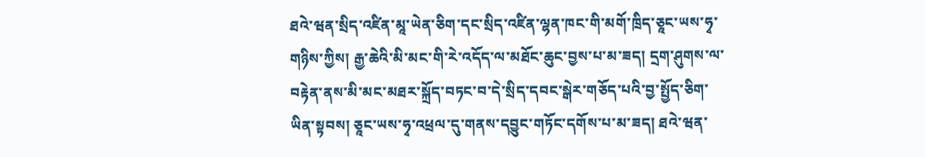ཐའེ་ཝན་སྲིད་འཛིན་མཱ་ཡེན་ཅིག་དང་སྲིད་འཛིན་ལྷན་ཁང་གི་མགོ་ཁྲིད་ཅཱང་ཡས་ཧྭ་གཉིས་ཀྱིས། རྒྱ་ཆེའི་མི་མང་གི་རེ་འདོད་ལ་མཐོང་ཆུང་བྱས་པ་མ་ཟད། དྲག་ཤུགས་ལ་བརྟེན་ནས་མི་མང་མཐར་སྐྲོད་བཏང་བ་དེ་སྲིད་དབང་སྒེར་གཅོད་པའི་བྱ་སྤྱོད་ཅིག་ཡིན་སྟབས། ཅཱང་ཡས་ཧྭ་འཕྲལ་དུ་གནས་དབྱུང་གཏོང་དགོས་པ་མ་ཟད། ཐའེ་ཝན་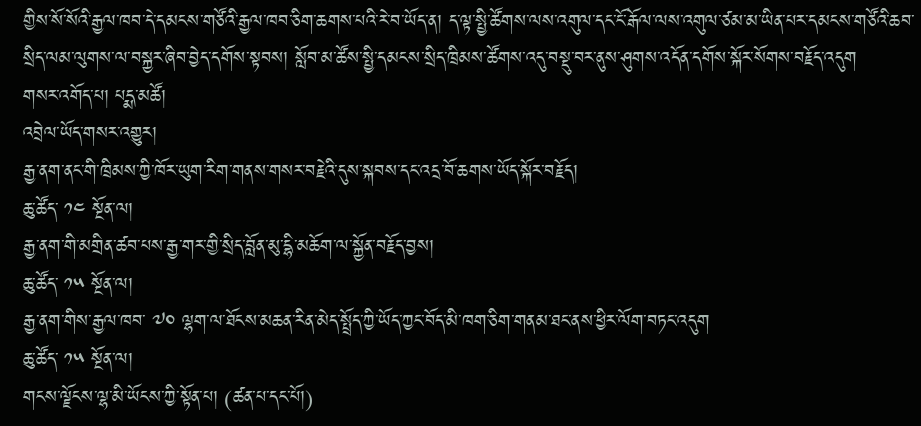གྱིས་སོ་སོའི་རྒྱལ་ཁབ་དེ་དམངས་གཙོའི་རྒྱལ་ཁབ་ཅིག་ཆགས་པའི་རེ་བ་ཡོད་ན། ད་ལྟ་སྤྱི་ཚོགས་ལས་འགུལ་དང་ངོ་རྒོལ་ལས་འགུལ་ཙམ་མ་ཡིན་པར་དམངས་གཙོའི་ཆབ་སྲིད་ལམ་ལུགས་ལ་བསྐྱར་ཞིབ་བྱེད་དགོས་སྟབས། སློབ་མ་ཚོས་སྤྱི་དམངས་སྲིད་ཁྲིམས་ཚོགས་འདུ་བསྡུ་བར་ནུས་ཤུགས་འདོན་དགོས་སྐོར་སོགས་བརྗོད་འདུག
གསར་འགོད་པ། པདྨ་མཚོ།
འབྲེལ་ཡོད་གསར་འགྱུར།
རྒྱ་ནག་ནང་གི་ཁྲིམས་ཀྱི་ཁོར་ཡུག་རིག་གནས་གསར་བརྗེའི་དུས་སྐབས་དང་འདྲ་བོ་ཆགས་ཡོད་སྐོར་བརྗོད།
ཆུ་ཚོད་ ༡༤ སྔོན་ལ།
རྒྱ་ནག་གི་མགྲིན་ཚབ་པས་རྒྱ་གར་གྱི་སྲིད་བློན་མུ་དྷི་མཆོག་ལ་སྐྱོན་བརྗོད་བྱས།
ཆུ་ཚོད་ ༡༥ སྔོན་ལ།
རྒྱ་ནག་གིས་རྒྱལ་ཁབ་ ༧༠ ལྷག་ལ་ཐོངས་མཆན་རིན་མེད་སྤྲོད་ཀྱི་ཡོད་ཀྱང་བོད་མི་ཁག་ཅིག་གནམ་ཐང་ནས་ཕྱིར་ལོག་བཏང་འདུག
ཆུ་ཚོད་ ༡༥ སྔོན་ལ།
གངས་ལྗོངས་ལྷ་མི་ཡོངས་ཀྱི་སྟོན་པ། (ཚན་པ་དང་པོ།)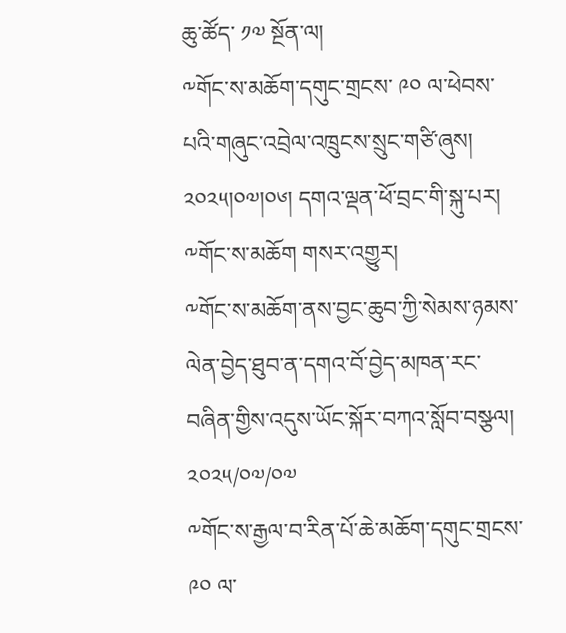ཆུ་ཚོད་ ༡༧ སྔོན་ལ།
༸གོང་ས་མཆོག་དགུང་གྲངས་ ༩༠ ལ་ཕེབས་པའི་གཞུང་འབྲེལ་འཁྲུངས་སྲུང་གཙི་ཞུས། ༢༠༢༥།༠༧།༠༦། དགའ་ལྡན་ཕོ་བྲང་གི་སྐུ་པར།
༸གོང་ས་མཆོག གསར་འགྱུར།
༸གོང་ས་མཆོག་ནས་བྱང་ཆུབ་ཀྱི་སེམས་ཉམས་ལེན་བྱེད་ཐུབ་ན་དགའ་བོ་བྱེད་མཁན་རང་བཞིན་གྱིས་འདུས་ཡོང་སྐོར་བཀའ་སློབ་བསྩལ།
༢༠༢༥/༠༧/༠༧
༸གོང་ས་རྒྱལ་བ་རིན་པོ་ཆེ་མཆོག་དགུང་གྲངས་ ༩༠ ལ་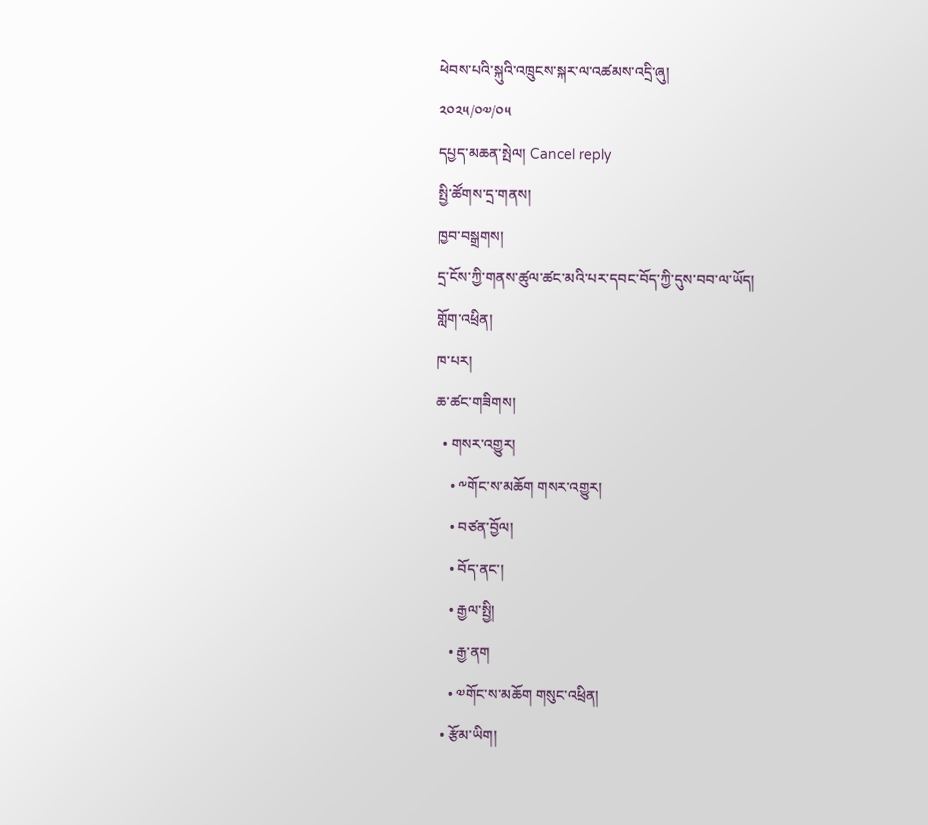ཕེབས་པའི་སྐུའི་འཁྲུངས་སྐར་ལ་འཚམས་འདྲི་ཞུ།
༢༠༢༥/༠༧/༠༥
དཔྱད་མཆན་སྤེལ། Cancel reply
སྤྱི་ཚོགས་དྲ་གནས།
ཁྱབ་བསྒྲགས།
དྲ་ངོས་ཀྱི་གནས་ཚུལ་ཚང་མའི་པར་དབང་བོད་ཀྱི་དུས་བབ་ལ་ཡོད།
གློག་འཕྲིན།
ཁ་པར།
ཆ་ཚང་གཟིགས།
  • གསར་འགྱུར།
    • ༸གོང་ས་མཆོག གསར་འགྱུར།
    • བཙན་བྱོལ།
    • བོད་ནང་།
    • རྒྱལ་སྤྱི།
    • རྒྱ་ནག
    • ༧གོང་ས་མཆོག གསུང་འཕྲིན།
  • རྩོམ་ཡིག།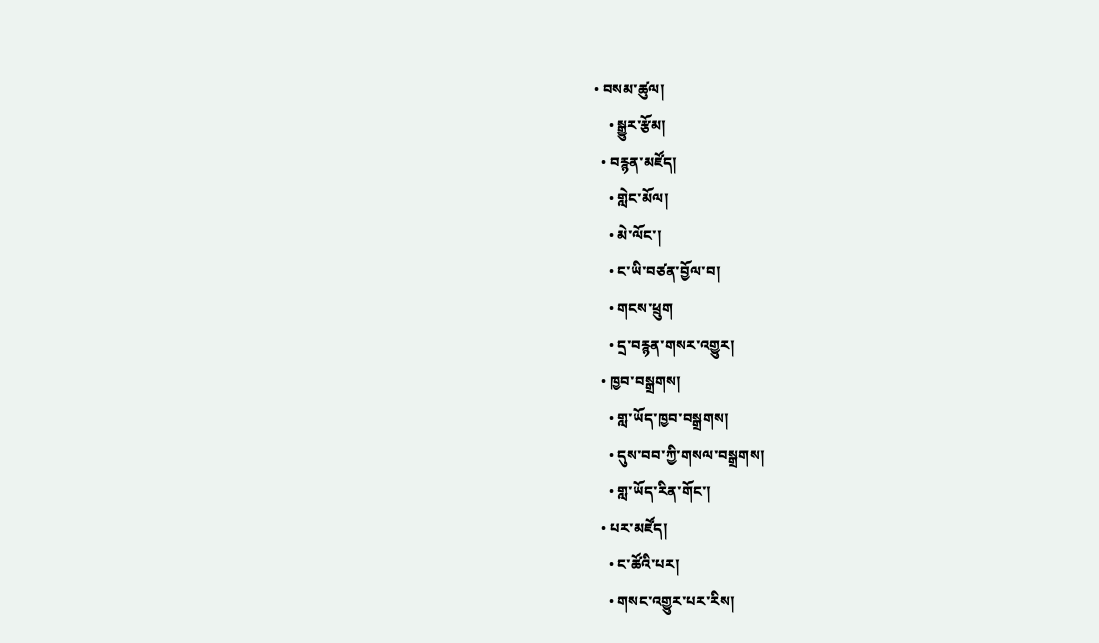• བསམ་ཚུལ།
    • སྒྱུར་རྩོམ།
  • བརྙན་མཛོད།
    • གླེང་མོལ།
    • མེ་ལོང་།
    • ང་ཡི་བཙན་བྱོལ་བ།
    • གངས་ཕྲུག
    • དྲ་བརྙན་གསར་འགྱུར།
  • ཁྱབ་བསྒྲགས།
    • གླ་ཡོད་ཁྱབ་བསྒྲགས།
    • དུས་བབ་ཀྱི་གསལ་བསྒྲགས།
    • གླ་ཡོད་རིན་གོང་།
  • པར་མཛོད།
    • ང་ཚོའི་པར།
    • གསང་འགྱུར་པར་རིས།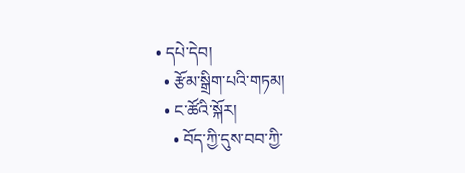• དཔེ་དེབ།
  • རྩོམ་སྒྲིག་པའི་གཏམ།
  • ང་ཚོའི་སྐོར།
    • བོད་ཀྱི་དུས་བབ་ཀྱི་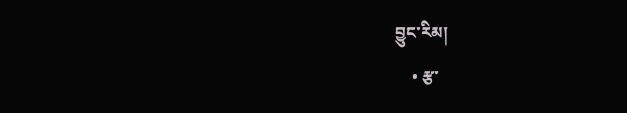བྱུང་རིམ།
    • རྩ་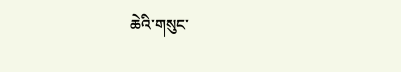ཆེའི་གསུང་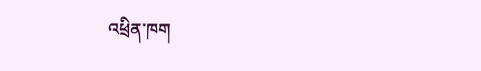འཕྲིན་ཁག